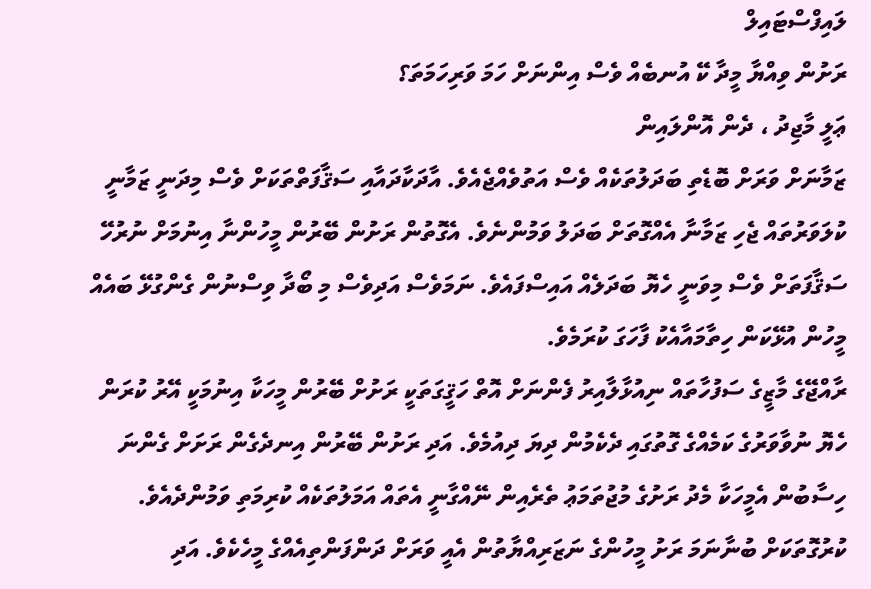ލައިފްސްޓައިލް
ރަށުން ވިއްޔާ މީދާ ކޭ އުނބެއް ވެސް އިންނަށް ހަމަ ވަރިހަމަތަ؟
ޢަލީ މާޖިދު ، ދެން އޮންލައިން
ޒަމާނަށް ވަރަށް ބޮޑެތި ބަދަލުތަކެއް ވެސް އަތުވެއްޖެއެވެ. އާދަކާދައާއި ސަޤާފަތްތަކަށް ވެސް މިދަނީ ޒަމާނީ ކުލަވަރުތައް ޖެހި ޒަމާނާ އެއްގޮތަށް ބަދަލު ވަމުންނެވެ. އެގޮތުން ރަށުން ބޭރުން މީހުންނާ އިނުމަށް ނުރުހޭ ސަޤާފަތަށް ވެސް މިވަނީ ހެޔޮ ބަދަލެއް އައިސްފައެވެ. ނަމަވެސް އަދިވެސް މި ބޯދާ ވިސްނުން ގެންގުޅޭ ބައެއް މީހުން އުޅޭކަން ހިތާމައާއެކު ފާހަގަ ކުރަމެވެ.
ރާއްޖޭގެ މާޒީގެ ސަފުހާތައް ނިއުޅާލާއިރު ފެންނަށް އޮތް ހަޤީގަތަކީ ރަށުށް ބޭރުން މީހަކާ އިނުމަކީ އޭރު ކުރަން ހެޔޮ ނުވާވަރުގެ ކަމެއްގެ ގޮތުގައި ދެކެމުން ދިޔަ ދިއުމެވެ. އަދި ރަށުން ބޭރުން އިނދެގެން ރަށަށް ގެންނަ ހިސާބުން އެމީހަކާ މެދު ރަށުގެ މުޖުތަމަޢު ތެރެއިން ނޭއްގާނީ އެތައް އަމަލުތަކެއް ކުރިމަތި ވަމުންދެއެވެ. ކުރުގޮތަކަށް ބުނާނަމަ ރަށު މީހުންގެ ނަޒަރިއްޔާތުން އެއީ ވަރަށް ދަންފަންތިއެއްގެ މީހެކެވެ. އަދި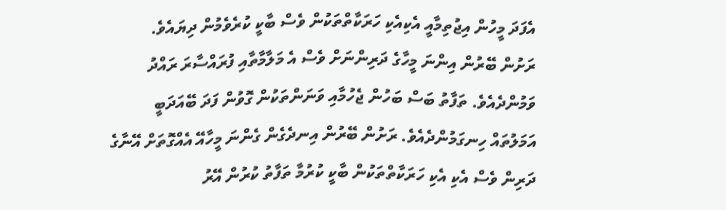އެފަދަ މީހުން އިޖުތިމާއީ އެކިއެކި ހަރަކާތްތަކުން ވެސް ބާކީ ކުރެވެމުން ދިޔައެވެ.
ރަށުން ބޭރުން އިންނަ މީހާގެ ދަރިންނަށް ވެސް އެ މަލާމާތާއި ފުރައްސާރަ ރައްދު ވަމުންދެއެވެ. ތަފާތު ބަސް ބަހުން ޖެހުމާއި ވަނަންތަކުން ގޮވުން ފަދަ ބޭއަދަބީ އަމަލުތައް ހިނގަމުންދެއެވެ. ރަށުން ބޭރުން އިނދެގެން ގެންނަ މީހާއޭ އެއްގޮތަށް އޭނާގެ ދަރިން ވެސް އެކި އެކި ހަރަކާތްތަކުން ބާކީ ކުރުމާ ތަފާތު ކުރުން އޭރު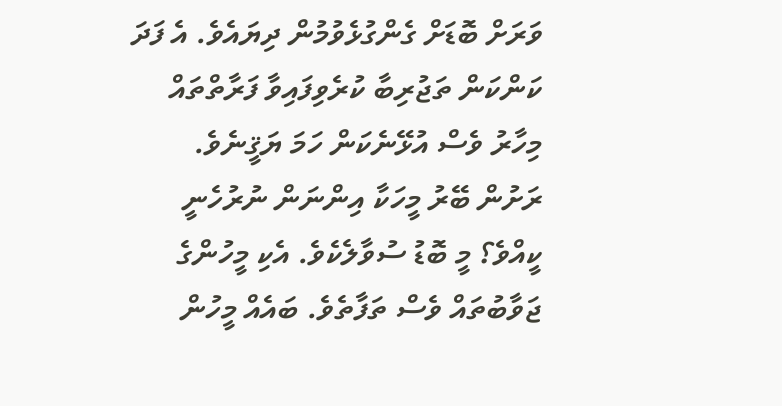ވަރަށް ބޮޑަށް ގެންގުޅެވުމުން ދިޔައެވެ. އެ ފަދަ ކަންކަން ތަޖުރިބާ ކުރެވިފައިވާ ފަރާތްތައް މިހާރު ވެސް އުޅޭނެކަން ހަމަ ޔަޤީނެވެ.
ރަށުން ބޭރު މީހަކާ އިންނަން ނުރުހެނީ ކީއްވެ؟ މީ ބޮޑު ސުވާލެކެވެ. އެކި މީހުންގެ ޖަވާބުތައް ވެސް ތަފާތެވެ. ބައެއް މީހުން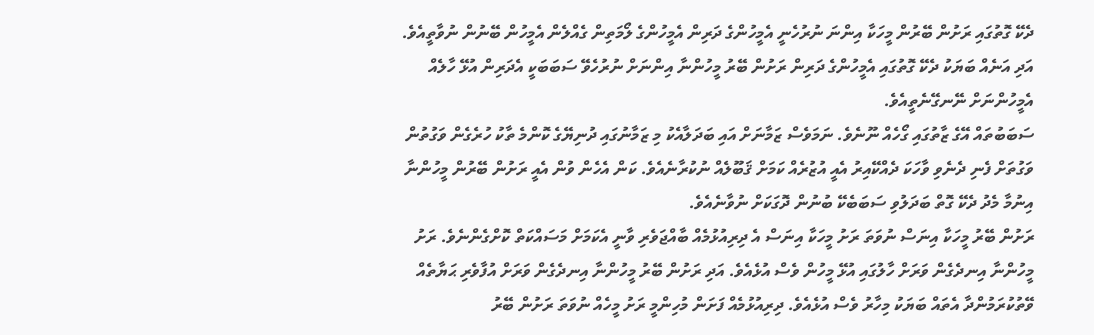ދެކޭ ގޮތުގައި ރަށުން ބޭރުން މީހަކާ އިންނަ ނުރުހެނީ އެމީހުންގެ ދަރިން އެމީހުންގެ ލޯމަތިން ގެއްލެން އެމީހުން ބޭނުން ނުވާތީއެވެ. އަދި އަނެއް ބަޔަކު ދެކޭ ގޮތުގައި އެމީހުންގެ ދަރިން ރަށުން ބޭރު މީހުންނާ އިންނަށް ނުރުހެވޭ ސަބަބަކީ އެދަރިން އުޅޭ ހާލެއް އެމީހުންނަށް ނޭނގޭނެތީއެވެ.
ސަބަބުތައް އޭގެ ޒާތުގައި ގޯހެއް ނޫނެވެ. ނަމަވެސް ޒަމާނަށް އައި ބަދަލާއެކު މި ޒަމާނުގައި ދުނިޔޭގެ ކޮންމެ ތާކު ހުރެގެން ވަގުތުން ވަގުތަށް ފެނި ދެނެވި ވާހަކަ ދެއްކޭއިރު އެއީ އުޒުރެއް ކަމަށް ޤަބޫލެއް ނުކުރާނެއެވެ. ކަން އެހެން ވުން އެއީ ރަށުން ބޭރުން މީހުންނާ އިނުމާ މެދު ދެކޭ ގޮތް ބަދަލުވި ސަބަބެކޭ ބުނުން ދޮގަކަށް ނުވާނެއެވެ.
ރަށުން ބޭރު މީހަކާ އިނަސް ނުވަތަ ރަށު މީހަކާ އިނަސް އެ ދިރިއުޅުމެއް ބާއްޖަވެރި ވާނީ އެކަމަށް މަސައްކަތް ކޮށްގެންނެވެ. ރަށު މީހުންނާ އިނދެގެން ވަރަށް ހާލުގައި އުޅޭ މީހުން ވެސް އުޅެއެވެ. އަދި ރަށުން ބޭރު މީހުންނާ އިނދެގެން ވަރަށް އުފާވެރި ޙަޔާތެއް ވޭތުކުރަމުންދާ އެތައް ބަޔަކު މިހާރު ވެސް އުޅެއެވެ. ދިރިއުޅުމެއް ފަށަން މުހިންމީ ރަށު މީހެއް ނުވަތަ ރަށުން ބޭރު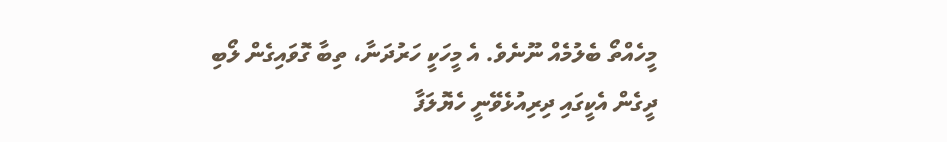މީހެއްތޯ ބެލުމެއް ނޫނެވެ. އެ މީހަކީ ހަރުދަނާ، ތިބާ ގޮވައިގެން ލޯބި ދީގެން އެކީގައި ދިރިއުޅެވޭނީ ހެޔޮލަފާ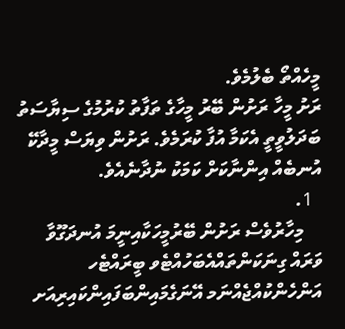މީހެއްތޯ ބެލުމެވެ.
ރަށު މީހާ ރަށުން ބޭރު މީހާގެ ތަފާތު ކުރުމުގެ ސިޔާސަތު ބަދަލުވީތީ އެކަމާ އުފާ ކުރަމެވެ. ރަށުން ވިޔަސް މީދާކޭ އުނބެއް އިންނާކަށް ކަމަކު ނުދާނެއެވެ.
  1.
    މިހާރުވެސް ރަށުން ބޭރުމީހަކާއިނީމަ އުނދަގޫވާ ވަރައް ގިނަކަންތައްއެބަހުއްޓެވ ބީރައްޓެހ އަންހެންކުއްޖެއްނަމ އޭނަގެމައިންބަފައިންކައިރިއަށ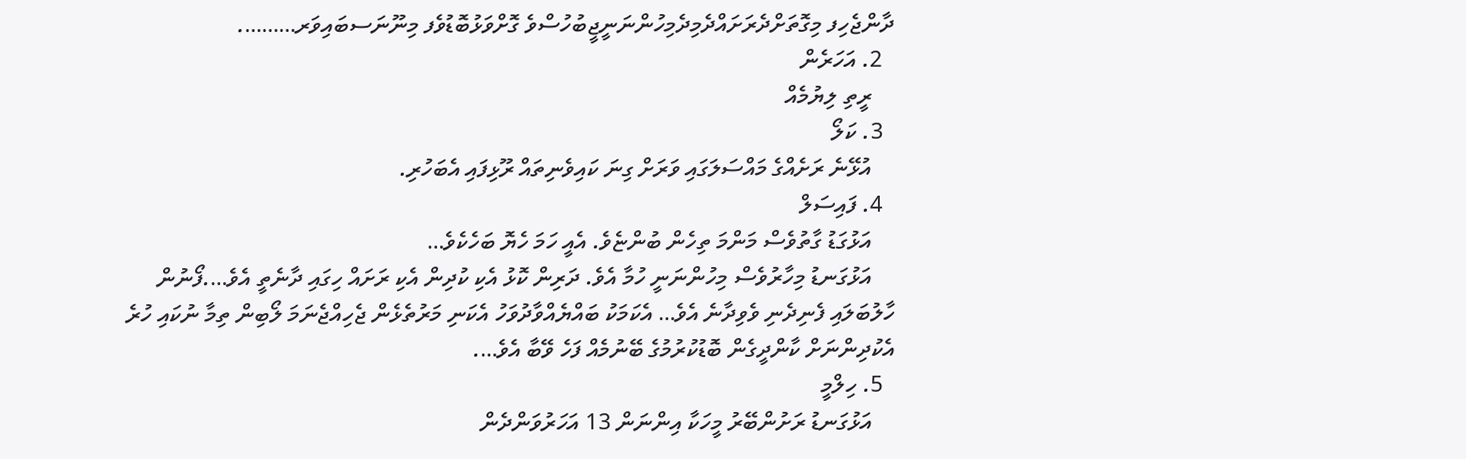ދާންޖެހިފ މިގޮތަށްދެރަށައްދެމިދެމިހުންނަނީޖީބުހުސްވެ ގޮށްވަޅުބޮޑުވެފ މިނޫނަސބައިވަރ……….
  2. އަހަރެން
    ރީތި ލިޔުމެއް
  3. ކަލޯ
    އުޅޭނެ ރަށެއްގެ މައްސަލަގައި ވަރަށް ގިނަ ކައިވެނިތައް ރޫޅިފައި އެބަހުރި.
  4. ފައިސަލް
    އަޅުގަޑު ގާތުވެސް މަންމަ ތިހެން ބުންޏެވެ. އެއީ ހަމަ ހެޔޮ ބަހެކެވެ…
    އަޅުގަނޑު މިހާރުވެސް މިހުންނަނީ ހުމާ އެވެ. ދަރިން ކޮޅު އެކި ކުދިން އެކި ރަށައް ހިގައި ދާނެތީ އެވެ….ފޯނުން ހާލުބަލައި ފެނިދެނި ވެވިދާނެ އެވެ… އެކަމަކު ބައްޔެއްވާދުވަހު އެކަނި މަރުތެޅެން ޖެހިއްޖެނަމަ ލޯބިން ތިމާ ނުކައި ހުރެ އެކުދިންނަށް ކާންދީގެން ބޮޑުކުރުމުގެ ބޭނުމެއް ފަހެ ވޭބާ އެވެ….
  5. ހިލްމީ
    އަޅުގަނޑު ރަށުންބޭރު މީހަކާ އިންނަން 13 އަހަރުވަންދެން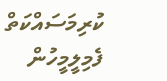ކުރިމަސައްކަތް ފެމިލީމީހުން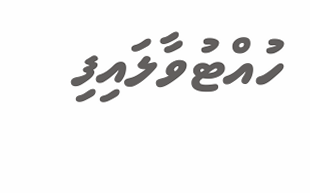ހުއްޓުވާލައިފި